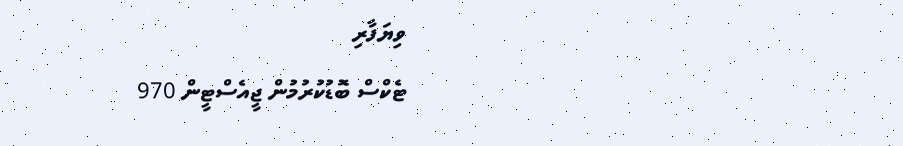ވިޔަފާރި
ޓެކްސް ބޮޑުކުރުމުން ޖީއެސްޓީން 970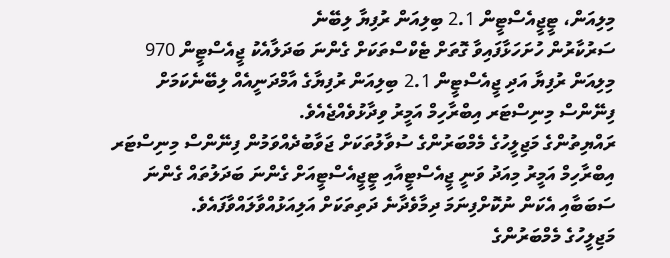މިލިއަން، ޓީޖީއެސްޓީން 2.1 ބިލިއަން ރުފިޔާ ލިބޭނެ
ސަރުކާރުން ހުށަހަޅާފައިވާ ގޮތަށް ޓެކްސްތަކަށް ގެންނަ ބަދަލާއެކު ޖީއެސްޓީން 970 މިލިއަން ރުފިޔާ އަދި ޖީއެސްޓީން 2.1 ބިލިއަން ރުފިޔާގެ އާމްދަނީއެއް ލިބޭނެކަމަށް ފިނޭންސް މިނިސްޓަރ އިބްރާހިމް އަމީރު ވިދާޅުވެއްޖެއެވެ.
ރައްޔިތުންގެ މަޖިލީހުގެ މެމްބަރުންގެ ސުވާލުތަކަށް ޖަވާބުދެއްވަމުން ފިނޭންސް މިނިސްޓަރ އިބްރާހިމް އަމީރު މިއަދު ވަނީ ޖީއެސްޓީއާއި ޓީޖީއެސްޓީއަށް ގެންނަ ބަދަލުތައް ގެންނަ ސަބަބާއި އެކަން ނުކޮށްފިނަމަ ދިމާވެދާނެ ދަތިތަކަށް އަލިއަޅުއްވާލައްވާފައެވެ.
މަޖިލީހުގެ މެމްބަރުންގެ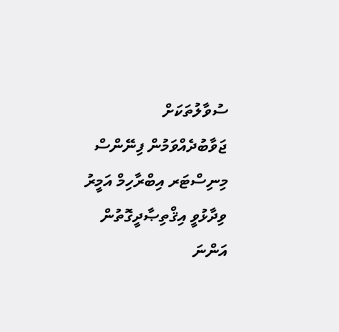ސުވާލުތަކަށް ޖަވާބުދެއްވަމުން ފިނޭންސް މިނިސްޓަރ އިބްރާހިމް އަމީރު ވިދާޅުވީ އިޤްތިޞާދީގޮތުން އަންނަ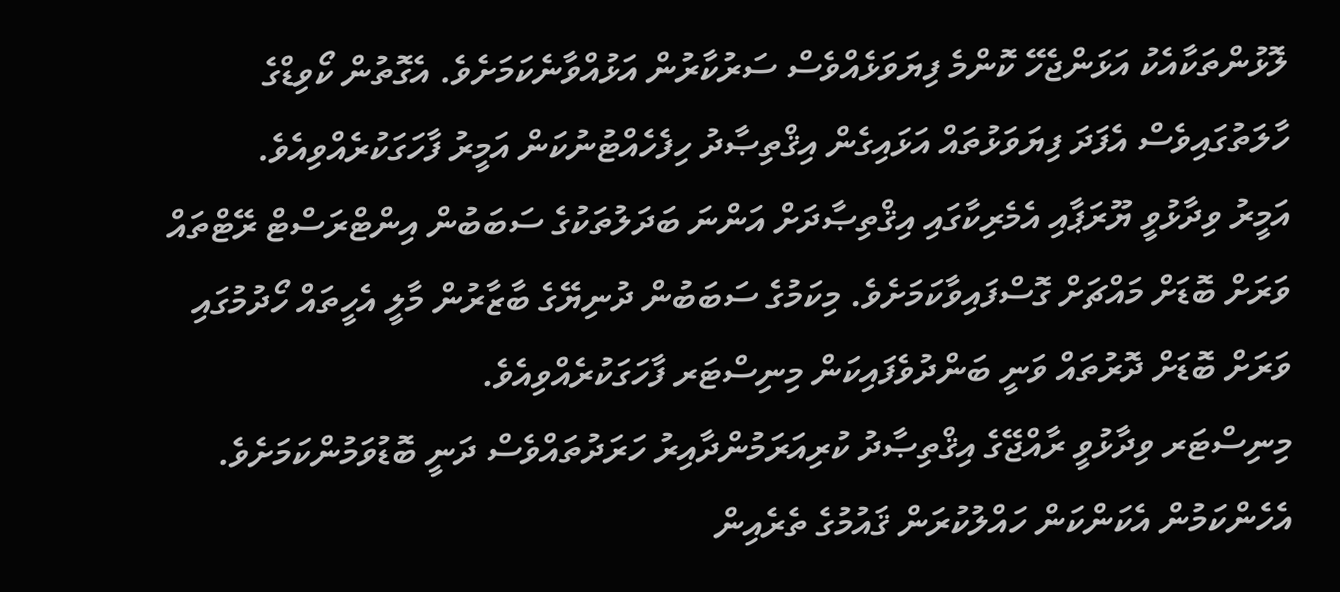ލޮޅުންތަކާއެކު އަޅަންޖެހޭ ކޮންމެ ފިޔަވަޅެއްވެސް ސަރުކާރުން އަޅުއްވާނެކަމަށެވެ. އެގޮތުން ކޯވިޑްގެ ހާލަތުގައިވެސް އެފަދަ ފިޔަވަޅުތައް އަޅައިގެން އިޤްތިޞާދު ހިފެހެއްޓުނުކަން އަމީރު ފާހަގަކުރެއްވިއެވެ.
އަމީރު ވިދާޅުވީ ޔޫރަޕާއި އެމެރިކާގައި އިޤްތިޞާދަށް އަންނަ ބަދަލުތަކުގެ ސަބަބުން އިންޓްރަސްޓް ރޭޓްތައް ވަރަށް ބޮޑަށް މައްޗަށް ގޮސްފައިވާކަމަށެވެ. މިކަމުގެ ސަބަބުން ދުނިޔޭގެ ބާޒާރުން މާލީ އެހީތައް ހޯދުމުގައި ވަރަށް ބޮޑަށް ދޮރުތައް ވަނީ ބަންދުވެފައިކަން މިނިސްޓަރ ފާހަގަކުރެއްވިއެވެ.
މިނިސްޓަރ ވިދާޅުވީ ރާއްޖޭގެ އިޤްތިޞާދު ކުރިއަރަމުންދާއިރު ހަރަދުތައްވެސް ދަނީ ބޮޑުވަމުންކަމަށެވެ. އެހެންކަމުން އެކަންކަން ހައްލުކުރަން ޤައުމުގެ ތެރެއިން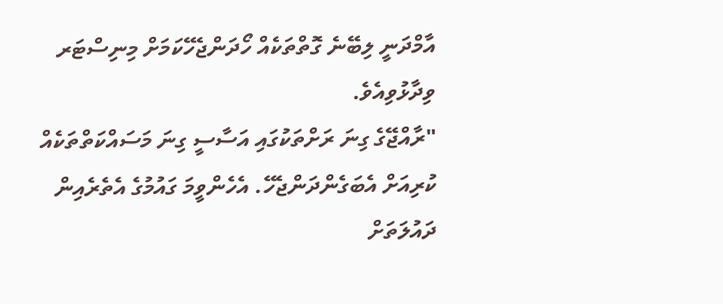އާމްދަނީ ލިބޭނެ ގޮތްތަކެއް ހޯދަންޖެހޭކަމަށް މިނިސްޓަރ ވިދާޅުވިއެވެ.
"ރާއްޖޭގެ ގިނަ ރަށްތަކުގައި އަސާސީ ގިނަ މަސައްކަތްތަކެއް ކުރިއަށް އެބަގެންދަންޖެހޭ. އެހެންވީމަ ގައުމުގެ އެތެރެއިން ދައުލަތަށް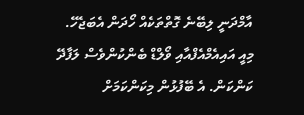އާމްދަނީ ލިބޭނެ ގޮތްތަކެއް ހޯދަން އެބަޖެހޭ. މިއީ އައިއެމްއެފްއާއި ވޯލްޑް ބެންކުންވެސް ލަފާދޭ ކަންކަން. އެ ބޭފުޅުން މިކަންކަމަށް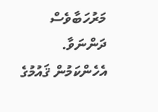މަރުހަބާވެސް ދަންނަވާ. އެހެންކަމުން ޤައުމުގެ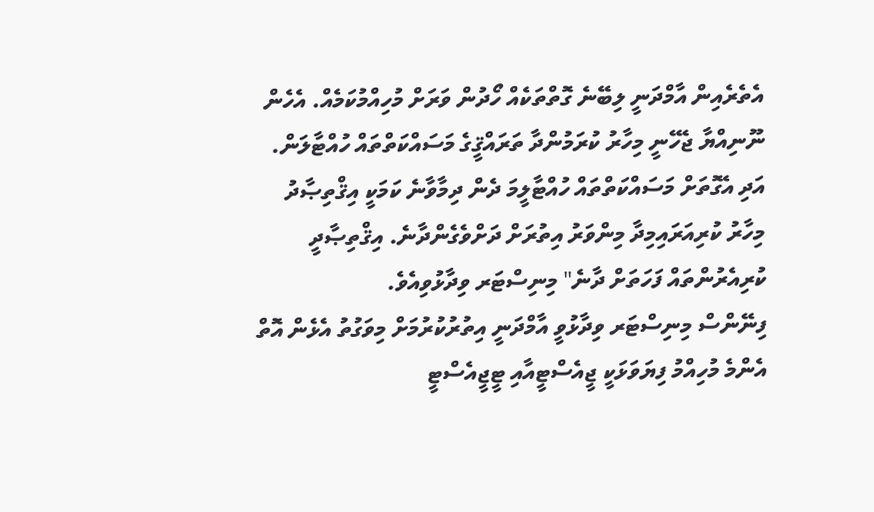އެތެރެއިން އާމްދަނީ ލިބޭނެ ގޮތްތަކެއް ހޯދުން ވަރަށް މުހިއްމުކަމެއް. އެހެން ނޫނިއްޔާ ޖެހޭނީ މިހާރު ކުރަމުންދާ ތަރައްޤީގެ މަސައްކަތްތައް ހުއްޓާލަން. އަދި އެގޮތަށް މަސައްކަތްތައް ހުއްޓާލީމަ ދެން ދިމާވާނެ ކަމަކީ އިޤްތިޞާދު މިހާރު ކުރިއަރައިމިދާ މިންވަރު އިތުރަށް ދަށްވެގެންދާނެ. އިޤްތިޞާދީ ކުރިއެރުންތައް ފަހަތަށް ދާނެ" މިނިސްޓަރ ވިދާޅުވިއެވެ.
ފިނޭންސް މިނިސްޓަރ ވިދާޅުވީ އާމްދަނީ އިތުރުކުރުމަށް މިވަގުތު އެޅެން އޮތް އެންމެ މުހިއްމު ފިޔަވަޅަކީ ޖީއެސްޓީއާއި ޓީޖީއެސްޓީ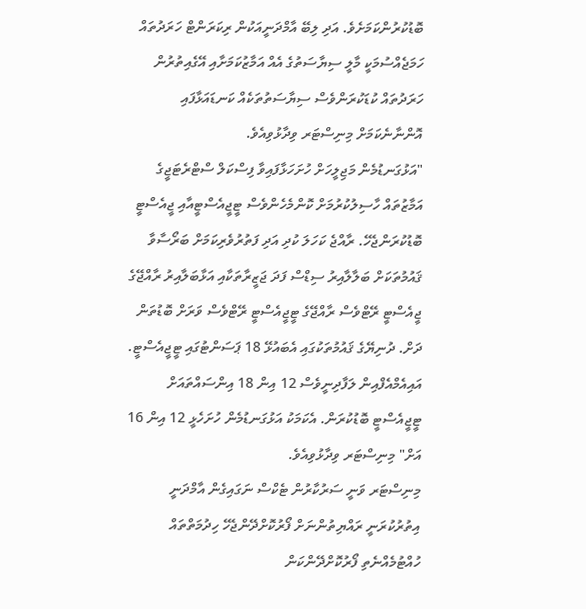ބޮޑުކުރުންކަމަށެވެ. އަދި ލިބޭ އާމްދަނީއަކުން ރިކަރަންޓް ހަރަދުތައް ހަމަޖެއްސުމަކީ މާލީ ސިޔާސަތުގެ އެއް އަމާޒުކަމަށާއި އޭގެއިތުރުން ހަރަދުތައް ކުޑަކުރަންވެސް ސިޔާސަތުތަކެއް ކަނޑައަޅާފައި އޮންނާނެކަމަށް މިނިސްޓަރ ވިދާޅުވިއެވެ.
"އަޅުގަނޑުމެން މަޖިލީހަށް ހުށަހަޅާފައިވާ ފިސްކަލް ސްޓްރެޓަޖީގެ އަމާޒުތައް ހާސިލުކުރުމަށް ކޮންމެހެންވެސް ޓީޖީއެސްޓީއާއި ޖީއެސްޓީ ބޮޑުކުރަންޖެހޭ. ރާއްޖެ ކަހަލަ ކުދި އަދި ފަތުރުވެރިކަމަށް ބަރޯސާވާ ޤައުމުތަކަށް ބަލާލާއިރު ސިޑްސް ފަދަ ޖަޒީރާތަކާއި އަޅާބަލާއިރު ރާއްޖޭގެ ޖީއެސްޓީ ރޭޓްވެސް ރާއްޖޭގެ ޓީޖީއެސްޓީ ރޭޓްވެސް ވަރަށް ބޮޑުތަން ދަށް. ދުނިޔޭގެ ޤައުމުތަކުގައި އެބައުޅޭ 18 ޕަސަންޓުގައި ޓީޖީއެސްޓީ. އައިއެމްއެފްއިން ލަފާދިނީވެސް 12 އިން 18 އިންސައްތައަށް ޓީޖީއެސްޓީ ބޮޑުކުރަން. އެކަމަކު އަޅުގަނޑުމެން ހުށަހެޅީ 12 އިން 16 އަށް" މިނިސްޓަރ ވިދާޅުވިއެވެ.
މިނިސްޓަރ ވަނީ ސަރުކާރުން ޓެކްސް ނަގައިގެން އާމްދަނީ އިތުރުކުރަނީ ރައްޔިތުންނަށް ފޯރުކޮށްދޭންޖެހޭ ހިދުމަތްތައް ހުއްޓުމެއްނެތި ފޯރުކޮށްދޭންކަން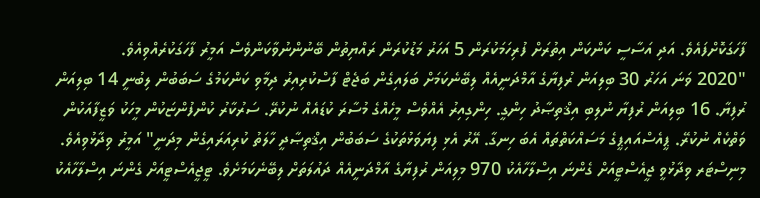ފާހަގަކޮށްފައެވެ. އަދި އަސާސީ ކަންކަން އިތުރަށް ފުރިހަމަކުރަން 5 އަހަރު މަޑުކުރަން ރައްޔިތުން ބޭނުންނުވާކަންވެސް އަމީރު ފާހަގަކުރެއްވިއެވެ.
"2020 ވަނަ އަހަރު 30 ބިލިއަން ރުފިޔާގެ އާމްދަނީއެއް ލިބޭނެކަމަށް ބަލައިގެން ބަޖެޓް ފާސްކުރިއިރު ދިމާވި ކަންކަމުގެ ސަބަބުން ލިބުނީ 14 ބިލިއަން ރުފިޔާ. 16 ބިލިއަން ރުފިޔާ ނުލިބި އިޤްތިޞާދު ހިންގީ. ހިންގިއިރު އެއްވެސް މީހެއްގެ މުސާރަ ކުޑައެއް ނުކުރޭ. ސަރުކާރު ކުންފުންޏަކުން މީހަކު ވަޒީފާއަކުން ވަތްކެއް ނުކުރޭ. ޕީއެސްއައިޕީގެ މަސައްކަތްތައް އެބަ ހިނގާ. އޭރު އެޅި ފިޔަވަޅުތަކުގެ ސަބަބުން އިޤްތިޞާދީ ހާލަތު ކުރިއަރައިގެން މިދަނީ" އަމީރު ވިދާޅުވިއެވެ.
މިނިސްޓަރ ވިދާޅުވީ ޖީއެސްޓީއަށް ގެންނަ އިސްލާހާއެކު 970 މިލިއަން ރުފިޔާގެ އާމްދަނީއެއް ދައުލަތަށް ލިބޭނެކަމަށެވެ. ޓީޖީއެސްޓީއަށް ގެންނަ އިސްލާހާއެކު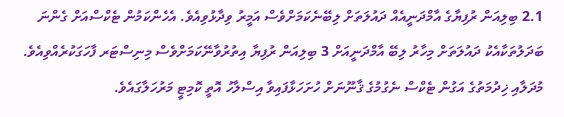2.1 ބިލިއަން ރުފިޔާގެ އާމްދަނީއެއް ދައުލަތަށް ލިބޭނެކަމަށްވެސް އަމީރު ވިދާޅުވިއެވެ. އެހެންކަމުން ޓެކްސްއަށް ގެންނަ ބަދަލުތަކާއެކު ދައުލަތަށް މިހާރު ލިބޭ އާމްދަނީއަށް 3 ބިލިއަން ރުފިޔާ އިތުރުވާނޭކަމަށްވެސް މިނިސްޓަރ ފާހަގަކުރެއްވިއެވެ.
މުދަލާއި ޚިދުމަތުގެ އަގުން ޓެކްސް ނެގުމުގެ ޤާނޫނަށް ހުށަހަޅާފައިވާ އިސްލާހު އޮތީ ކޮމިޓީ މަރުހަލާގައެވެ.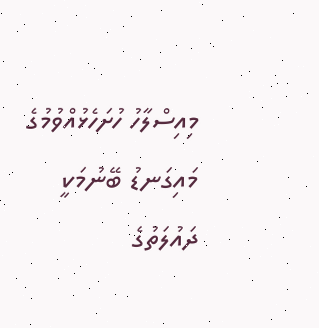މިއިސްލާހު ހުށަހެޅުއްވުމުގެ މައިގަނޑު ބޭނުމަކީ ދައުލަތުގެ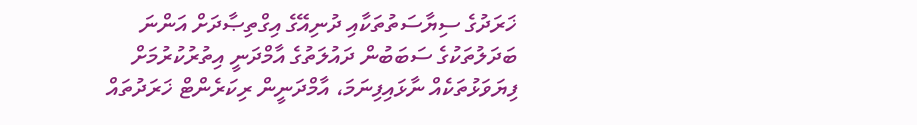ޚަރަދުގެ ސިޔާސަތުތަކާއި ދުނިއޭގެ އިގްތިޞާދަށް އަންނަ ބަދަލުތަކުގެ ސަބަބުން ދައުލަތުގެ އާމްދަނީ އިތުރުކުރުމަށް ފިޔަވަޅުތަކެއް ނާޅައިފިނަމަ، އާމްދަނީން ރިކަރެންޓް ޚަރަދުތައް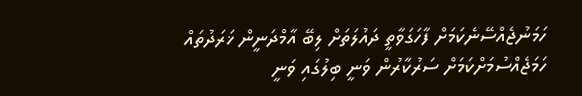ހަމަނުޖެއްސޭނެކަމަށް ފާހަގަވާތީ ދައުލަތަށް ލިބޭ އާމްދަނީން ޚަރަދުތައް ހަމަޖެއްސުމަށްކަމަށް ސަރުކާރުން ވަނީ ބިލުގައި ވަނީ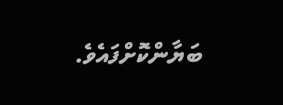ބަޔާންކޮށްފައެވެ.